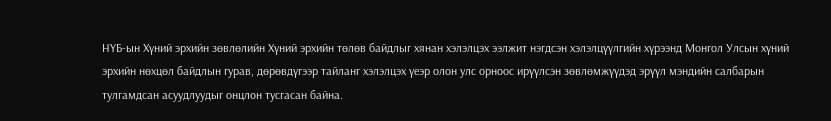НҮБ-ын Хүний эрхийн зөвлөлийн Хүний эрхийн төлөв байдлыг хянан хэлэлцэх ээлжит нэгдсэн хэлэлцүүлгийн хүрээнд Монгол Улсын хүний эрхийн нөхцөл байдлын гурав, дөрөвдүгээр тайланг хэлэлцэх үеэр олон улс орноос ирүүлсэн зөвлөмжүүдэд эрүүл мэндийн салбарын тулгамдсан асуудлуудыг онцлон тусгасан байна.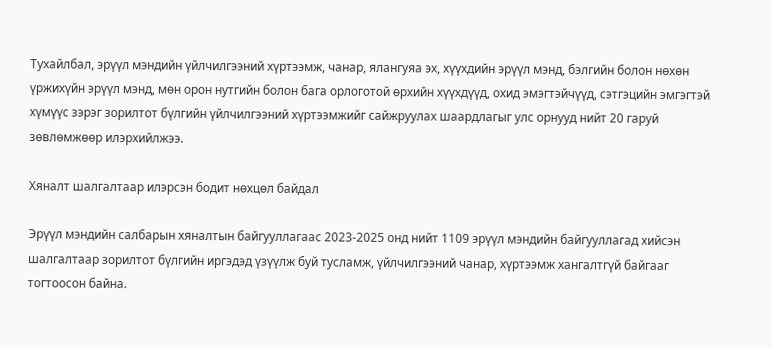Тухайлбал, эрүүл мэндийн үйлчилгээний хүртээмж, чанар, ялангуяа эх, хүүхдийн эрүүл мэнд, бэлгийн болон нөхөн үржихүйн эрүүл мэнд, мөн орон нутгийн болон бага орлоготой өрхийн хүүхдүүд, охид эмэгтэйчүүд, сэтгэцийн эмгэгтэй хүмүүс зэрэг зорилтот бүлгийн үйлчилгээний хүртээмжийг сайжруулах шаардлагыг улс орнууд нийт 20 гаруй зөвлөмжөөр илэрхийлжээ.

Хяналт шалгалтаар илэрсэн бодит нөхцөл байдал

Эрүүл мэндийн салбарын хяналтын байгууллагаас 2023-2025 онд нийт 1109 эрүүл мэндийн байгууллагад хийсэн шалгалтаар зорилтот бүлгийн иргэдэд үзүүлж буй тусламж, үйлчилгээний чанар, хүртээмж хангалтгүй байгааг тогтоосон байна.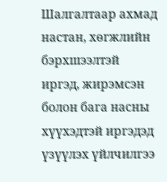Шалгалтаар ахмад настан, хөгжлийн бэрхшээлтэй иргэд, жирэмсэн болон бага насны хүүхэдтэй иргэдэд үзүүлэх үйлчилгээ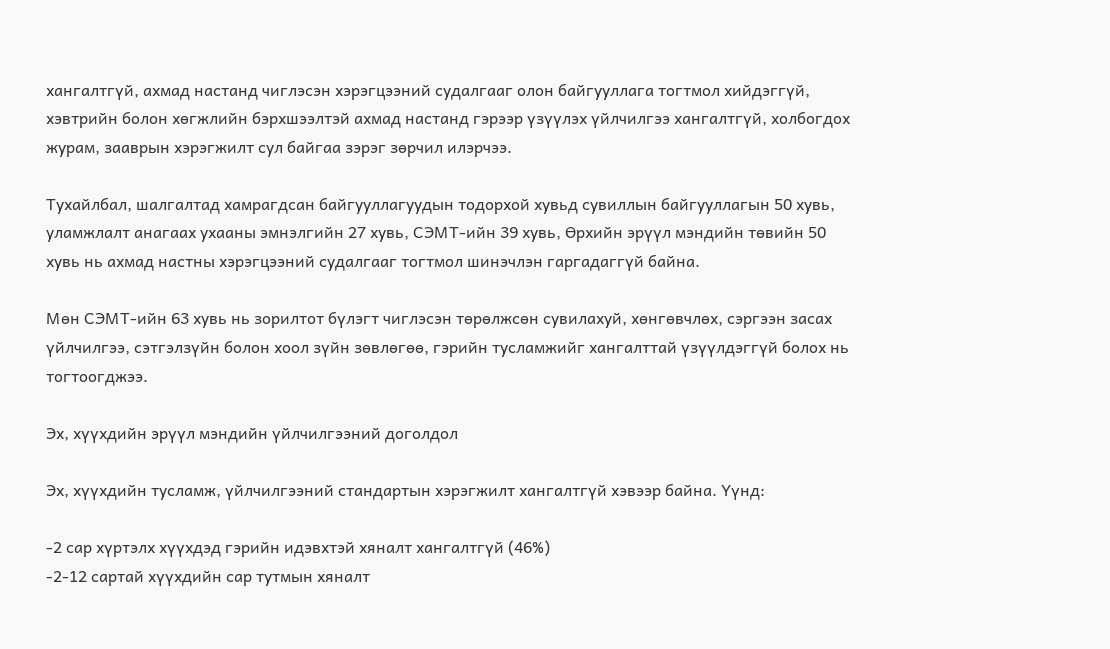хангалтгүй, ахмад настанд чиглэсэн хэрэгцээний судалгааг олон байгууллага тогтмол хийдэггүй, хэвтрийн болон хөгжлийн бэрхшээлтэй ахмад настанд гэрээр үзүүлэх үйлчилгээ хангалтгүй, холбогдох журам, зааврын хэрэгжилт сул байгаа зэрэг зөрчил илэрчээ.

Тухайлбал, шалгалтад хамрагдсан байгууллагуудын тодорхой хувьд сувиллын байгууллагын 50 хувь, уламжлалт анагаах ухааны эмнэлгийн 27 хувь, СЭМТ-ийн 39 хувь, Өрхийн эрүүл мэндийн төвийн 50 хувь нь ахмад настны хэрэгцээний судалгааг тогтмол шинэчлэн гаргадаггүй байна.

Мөн СЭМТ-ийн 63 хувь нь зорилтот бүлэгт чиглэсэн төрөлжсөн сувилахуй, хөнгөвчлөх, сэргээн засах үйлчилгээ, сэтгэлзүйн болон хоол зүйн зөвлөгөө, гэрийн тусламжийг хангалттай үзүүлдэггүй болох нь тогтоогджээ.

Эх, хүүхдийн эрүүл мэндийн үйлчилгээний доголдол

Эх, хүүхдийн тусламж, үйлчилгээний стандартын хэрэгжилт хангалтгүй хэвээр байна. Үүнд:

-2 сар хүртэлх хүүхдэд гэрийн идэвхтэй хяналт хангалтгүй (46%)
-2-12 сартай хүүхдийн сар тутмын хяналт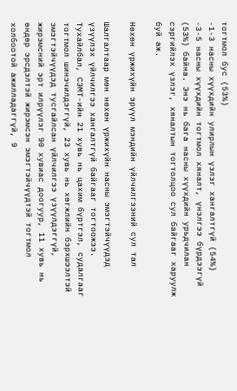тогтмол бус (53%)
-1-3 насны хүүхдийн улирлын үзлэг хангалтгүй (54%)
-3-5 насны хүүхдийн тогтмол хяналт, үнэлгээ бүрдээгүй (53%) байна. Энэ нь бага насны хүүхдийн урьдчилан сэргийлэх үзлэг, хяналтын тогтолцоо сул байгааг харуулж буй аж.

Нөхөн үржихүйн эрүүл мэндийн үйлчилгээний сул тал

Шалгалтаар мөн нөхөн үржихүйн насны эмэгтэйчүүдэд үзүүлэх үйлчилгээ хангалтгүй байгааг тогтоожээ. Тухайлбал, СЭМТ-ийн 21 хувь нь цахим бүртгэл, судалгааг тогтмол шинэчилдэггүй, 23 хувь нь хөгжлийн бэрхшээлтэй эмэгтэйчүүдэд тусгайлсан үйлчилгээ үзүүлдэггүй, жирэмсний эрт илрүүлэг 90 хувиас доогуур, 11 хувь нь өндөр эрсдэлтэй жирэмсэн эмэгтэйчүүдтэй тогтмол холбоотой ажилладаггүй, 9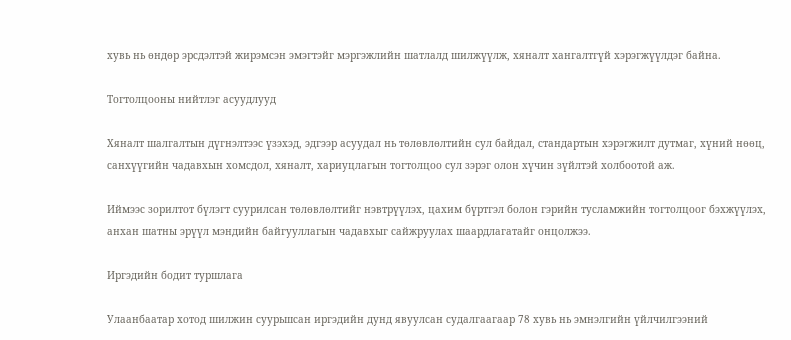хувь нь өндөр эрсдэлтэй жирэмсэн эмэгтэйг мэргэжлийн шатлалд шилжүүлж, хяналт хангалтгүй хэрэгжүүлдэг байна.

Тогтолцооны нийтлэг асуудлууд

Хяналт шалгалтын дүгнэлтээс үзэхэд, эдгээр асуудал нь төлөвлөлтийн сул байдал, стандартын хэрэгжилт дутмаг, хүний нөөц, санхүүгийн чадавхын хомсдол, хяналт, хариуцлагын тогтолцоо сул зэрэг олон хүчин зүйлтэй холбоотой аж.

Иймээс зорилтот бүлэгт суурилсан төлөвлөлтийг нэвтрүүлэх, цахим бүртгэл болон гэрийн тусламжийн тогтолцоог бэхжүүлэх, анхан шатны эрүүл мэндийн байгууллагын чадавхыг сайжруулах шаардлагатайг онцолжээ.

Иргэдийн бодит туршлага

Улаанбаатар хотод шилжин суурьшсан иргэдийн дунд явуулсан судалгаагаар 78 хувь нь эмнэлгийн үйлчилгээний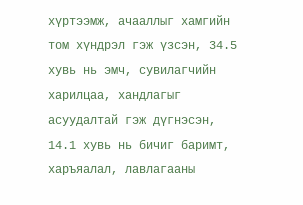хүртээмж, ачааллыг хамгийн том хүндрэл гэж үзсэн, 34.5 хувь нь эмч, сувилагчийн харилцаа, хандлагыг асуудалтай гэж дүгнэсэн, 14.1 хувь нь бичиг баримт, харъяалал, лавлагааны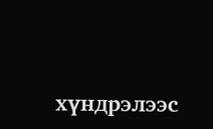хүндрэлээс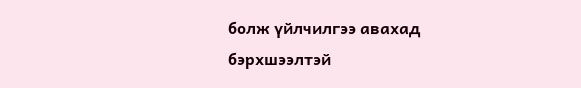болж үйлчилгээ авахад бэрхшээлтэй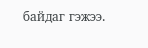байдаг гэжээ.